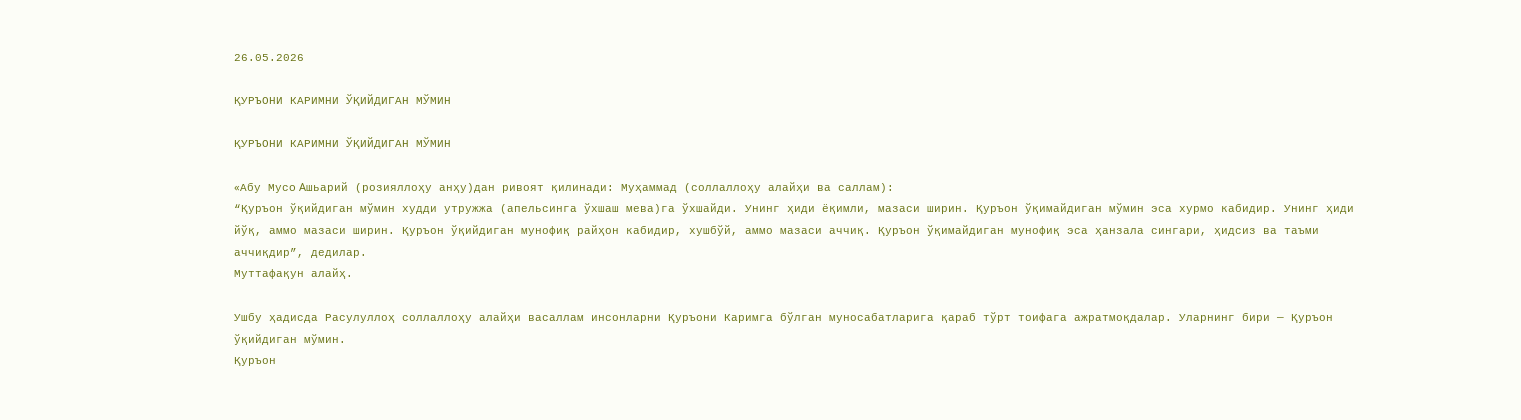26.05.2026

ҚУРЪОНИ КАРИМНИ ЎҚИЙДИГАН МЎМИН

ҚУРЪОНИ КАРИМНИ ЎҚИЙДИГАН МЎМИН

«Aбу Mусo Aшьaрий (розияллоҳу анҳу)дан ривоят қилинади: Mуҳаммад (соллаллоҳу алайҳи ва саллам):
“Қуръон ўқийдиган мўмин худди утружжа (апельсинга ўхшаш мева)га ўхшайди. Унинг ҳиди ёқимли, мазаси ширин. Қуръон ўқимайдиган мўмин эса хурмо кабидир. Унинг ҳиди йўқ, аммо мазаси ширин. Қуръон ўқийдиган мунофиқ райҳон кабидир, хушбўй, аммо мазаси аччиқ. Қуръон ўқимайдиган мунофиқ эса ҳанзала сингари, ҳидсиз ва таъми аччиқдир”, дедилар.
Муттафақун алайҳ.

Ушбу ҳадисда Расулуллоҳ соллаллоҳу алайҳи васаллам инсонларни Қуръони Каримга бўлган муносабатларига қараб тўрт тоифага ажратмоқдалар. Уларнинг бири — Қуръон ўқийдиган мўмин.
Қуръон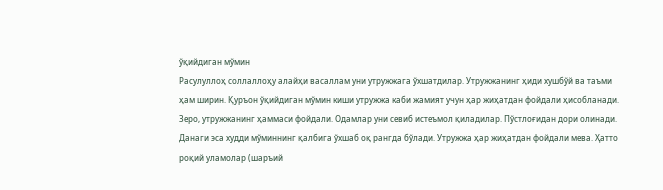ўқийдиган мўмин
Расулуллоҳ соллаллоҳу алайҳи васаллам уни утружжага ўхшатдилар. Утружжанинг ҳиди хушбўй ва таъми ҳам ширин. Қуръон ўқийдиган мўмин киши утружжа каби жамият учун ҳар жиҳатдан фойдали ҳисобланади. Зеро, утружжанинг ҳаммаси фойдали. Одамлар уни севиб истеъмол қиладилар. Пўстлоғидан дори олинади. Данаги эса худди мўминнинг қалбига ўхшаб оқ рангда бўлади. Утружжа ҳар жиҳатдан фойдали мева. Ҳатто роқий уламолар (шаръий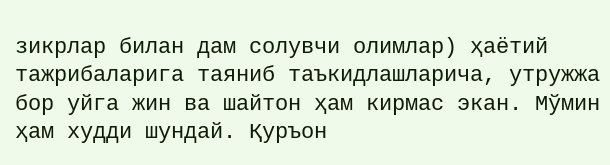зикрлар билан дам солувчи олимлар) ҳаётий тажрибаларига таяниб таъкидлашларича, утружжа бор уйга жин ва шайтон ҳам кирмас экан. Мўмин ҳам худди шундай. Қуръон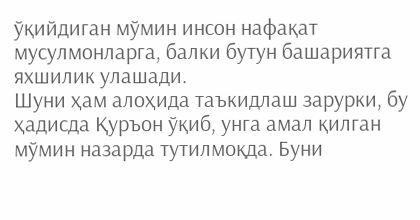ўқийдиган мўмин инсон нафақат мусулмонларга, балки бутун башариятга яхшилик улашади.
Шуни ҳам алоҳида таъкидлаш зарурки, бу ҳадисда Қуръон ўқиб, унга амал қилган мўмин назарда тутилмоқда. Буни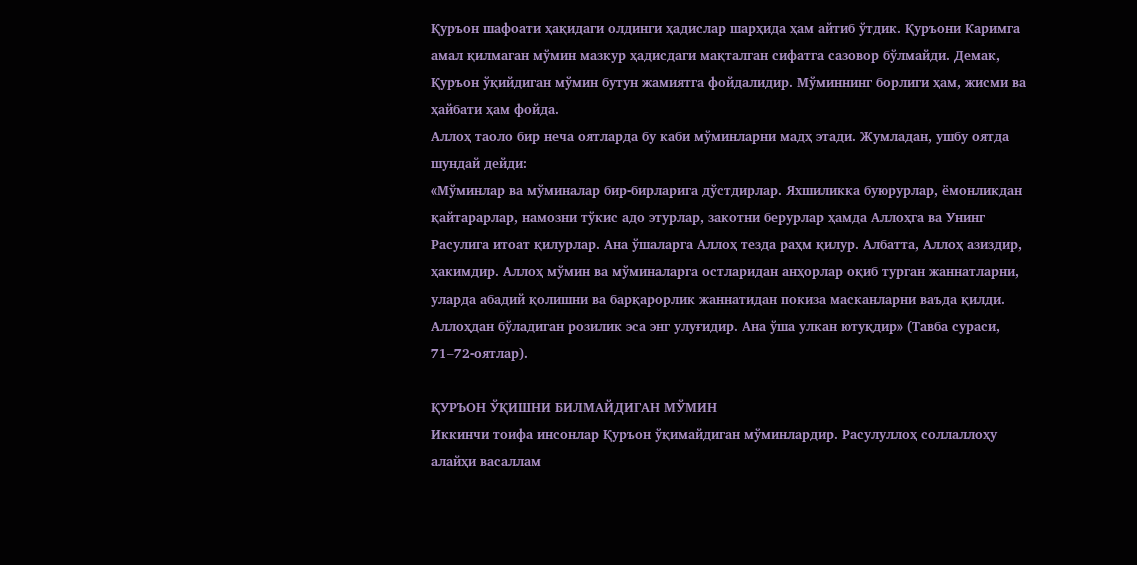Қуръон шафоати ҳақидаги олдинги ҳадислар шарҳида ҳам айтиб ўтдик. Қуръони Каримга амал қилмаган мўмин мазкур ҳадисдаги мақталган сифатга сазовор бўлмайди. Демак, Қуръон ўқийдиган мўмин бутун жамиятга фойдалидир. Мўминнинг борлиги ҳам, жисми ва ҳайбати ҳам фойда.
Аллоҳ таоло бир неча оятларда бу каби мўминларни мадҳ этади. Жумладан, ушбу оятда шундай дейди:
«Мўминлар ва мўминалар бир-бирларига дўстдирлар. Яхшиликка буюрурлар, ёмонликдан қайтарарлар, намозни тўкис адо этурлар, закотни берурлар ҳамда Аллоҳга ва Унинг Расулига итоат қилурлар. Ана ўшаларга Аллоҳ тезда раҳм қилур. Албатта, Аллоҳ азиздир, ҳакимдир. Аллоҳ мўмин ва мўминаларга остларидан анҳорлар оқиб турган жаннатларни, уларда абадий қолишни ва барқарорлик жаннатидан покиза масканларни ваъда қилди. Аллоҳдан бўладиган розилик эса энг улуғидир. Ана ўша улкан ютуқдир» (Тавба сураси, 71–72-оятлар).

ҚУРЪОН ЎҚИШНИ БИЛМАЙДИГАН МЎМИН
Иккинчи тоифа инсонлар Қуръон ўқимайдиган мўминлардир. Расулуллоҳ соллаллоҳу алайҳи васаллам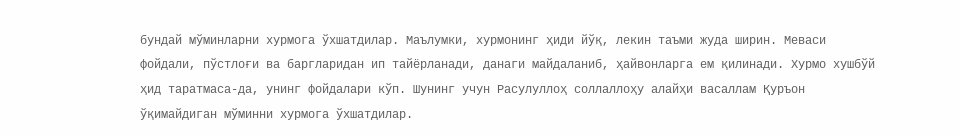бундай мўминларни хурмога ўхшатдилар. Маълумки, хурмонинг ҳиди йўқ, лекин таъми жуда ширин. Меваси фойдали, пўстлоғи ва баргларидан ип тайёрланади, данаги майдаланиб, ҳайвонларга ем қилинади. Хурмо хушбўй ҳид таратмаса-да, унинг фойдалари кўп. Шунинг учун Расулуллоҳ соллаллоҳу алайҳи васаллам Қуръон ўқимайдиган мўминни хурмога ўхшатдилар.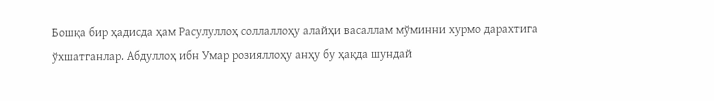Бошқа бир ҳадисда ҳам Расулуллоҳ соллаллоҳу алайҳи васаллам мўминни хурмо дарахтига ўхшатганлар. Абдуллоҳ ибн Умар розияллоҳу анҳу бу ҳақда шундай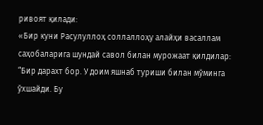ривоят қилади:
«Бир куни Расулуллоҳ соллаллоҳу алайҳи васаллам саҳобаларига шундай савол билан мурожаат қилдилар: “Бир дарахт бор. У доим яшнаб туриши билан мўминга ўхшайди. Бу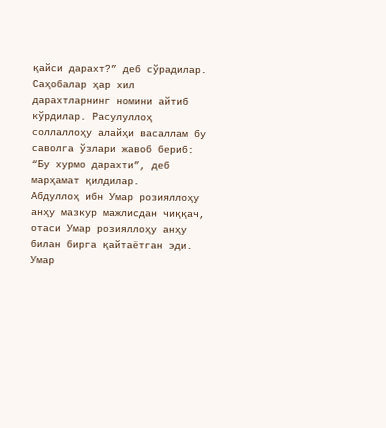қайси дарахт?” деб сўрадилар. Саҳобалар ҳар хил дарахтларнинг номини айтиб кўрдилар. Расулуллоҳ соллаллоҳу алайҳи васаллам бу саволга ўзлари жавоб бериб: “Бу хурмо дарахти”, деб марҳамат қилдилар.
Абдуллоҳ ибн Умар розияллоҳу анҳу мазкур мажлисдан чиққач, отаси Умар розияллоҳу анҳу билан бирга қайтаётган эди. Умар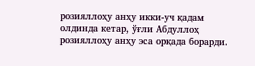розияллоҳу анҳу икки-уч қадам олдинда кетар, ўғли Абдуллоҳ розияллоҳу анҳу эса орқада борарди.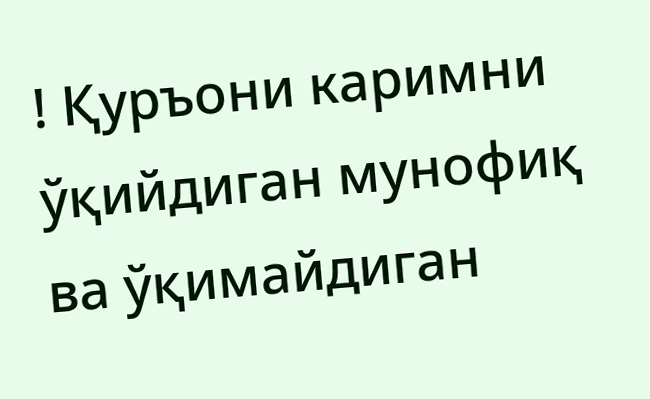! Қуръони каримни ўқийдиган мунофиқ ва ўқимайдиган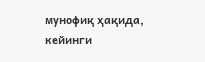мунофиқ ҳақида, кейинги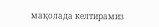мақолада келтирамиз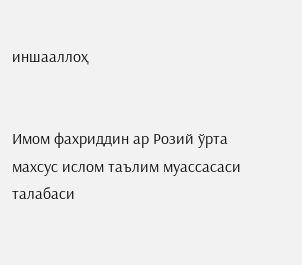иншааллоҳ


Имом фахриддин ар Розий ўрта махсус ислом таълим муассасаси талабаси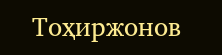Тоҳиржонов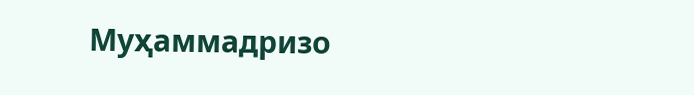Муҳаммадризо